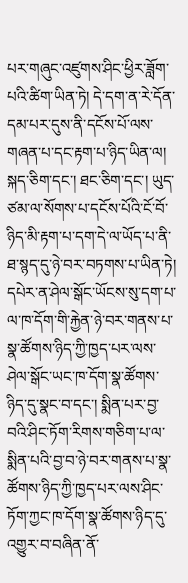པར་གཞུང་འཛུགས་ཤིང་ཕྱིར་ཟློག་པའི་ཚིག་ཡིན་ཏེ། དེ་དག་ན་རེ་དོན་དམ་པར་དུས་ནི་དངོས་པོ་ལས་གཞན་པ་དང་རྟག་པ་ཉིད་ཡིན་ལ། སྐད་ཅིག་དང་། ཐང་ཅིག་དང་། ཡུད་ཙམ་ལ་སོགས་པ་དངོས་པོའི་ངོ་བོ་ཉིད་མི་རྟག་པ་དག་དེ་ལ་ཡོད་པ་ནི་ཐ་སྙད་དུ་ཉེ་བར་བཏགས་པ་ཡིན་ཏེ། དཔེར་ན་ཤེལ་སྒོང་ཡོངས་སུ་དག་པ་ལ་ཁ་དོག་གི་རྐྱེན་ཉེ་བར་གནས་པ་སྣ་ཚོགས་ཉིད་ཀྱི་ཁྱད་པར་ལས་ཤེལ་སྒོང་ཡང་ཁ་དོག་སྣ་ཚོགས་ཉིད་དུ་སྣང་བ་དང་། སྨིན་པར་བྱ་བའི་ཤིང་ཏོག་རིགས་གཅིག་པ་ལ་སྨིན་པའི་བྱ་བ་ཉེ་བར་གནས་པ་སྣ་ཚོགས་ཉིད་ཀྱི་ཁྱད་པར་ལས་ཤིང་ཏོག་ཀྱང་ཁ་དོག་སྣ་ཚོགས་ཉིད་དུ་འགྱུར་བ་བཞིན་ནོ་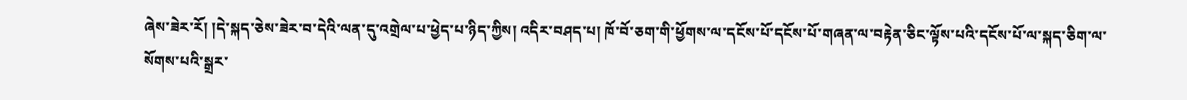ཞེས་ཟེར་རོ། །དེ་སྐད་ཅེས་ཟེར་བ་དེའི་ལན་དུ་འགྲེལ་པ་ཕྱེད་པ་ཉིད་ཀྱིས། འདིར་བཤད་པ། ཁོ་བོ་ཅག་གི་ཕྱོགས་ལ་དངོས་པོ་དངོས་པོ་གཞན་ལ་བརྟེན་ཅིང་ལྟོས་པའི་དངོས་པོ་ལ་སྐད་ཅིག་ལ་སོགས་པའི་སྒྲར་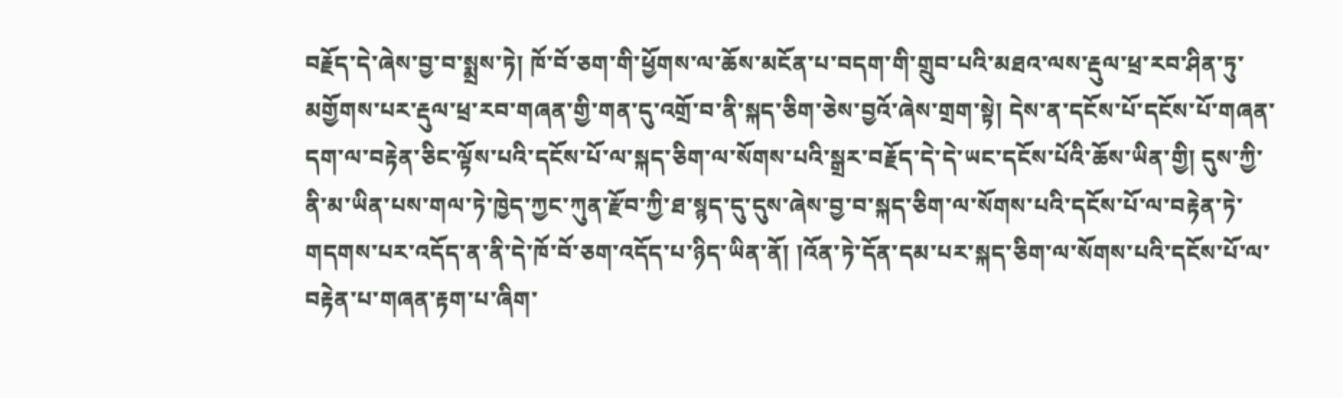བརྗོད་དེ་ཞེས་བྱ་བ་སྨྲས་ཏེ། ཁོ་བོ་ཅག་གི་ཕྱོགས་ལ་ཆོས་མངོན་པ་བདག་གི་གྲུབ་པའི་མཐའ་ལས་རྡུལ་ཕྲ་རབ་ཤིན་ཏུ་མགྱོགས་པར་རྡུལ་ཕྲ་རབ་གཞན་གྱི་གན་དུ་འགྲོ་བ་ནི་སྐད་ཅིག་ཅེས་བྱའོ་ཞེས་གྲག་སྟེ། དེས་ན་དངོས་པོ་དངོས་པོ་གཞན་དག་ལ་བརྟེན་ཅིང་ལྟོས་པའི་དངོས་པོ་ལ་སྐད་ཅིག་ལ་སོགས་པའི་སྒྲར་བརྗོད་དེ་དེ་ཡང་དངོས་པོའི་ཆོས་ཡིན་གྱི། དུས་ཀྱི་ནི་མ་ཡིན་པས་གལ་ཏེ་ཁྱེད་ཀྱང་ཀུན་རྫོབ་ཀྱི་ཐ་སྙད་དུ་དུས་ཞེས་བྱ་བ་སྐད་ཅིག་ལ་སོགས་པའི་དངོས་པོ་ལ་བརྟེན་ཏེ་གདགས་པར་འདོད་ན་ནི་དེ་ཁོ་བོ་ཅག་འདོད་པ་ཉིད་ཡིན་ནོ། །འོན་ཏེ་དོན་དམ་པར་སྐད་ཅིག་ལ་སོགས་པའི་དངོས་པོ་ལ་བརྟེན་པ་གཞན་རྟག་པ་ཞིག་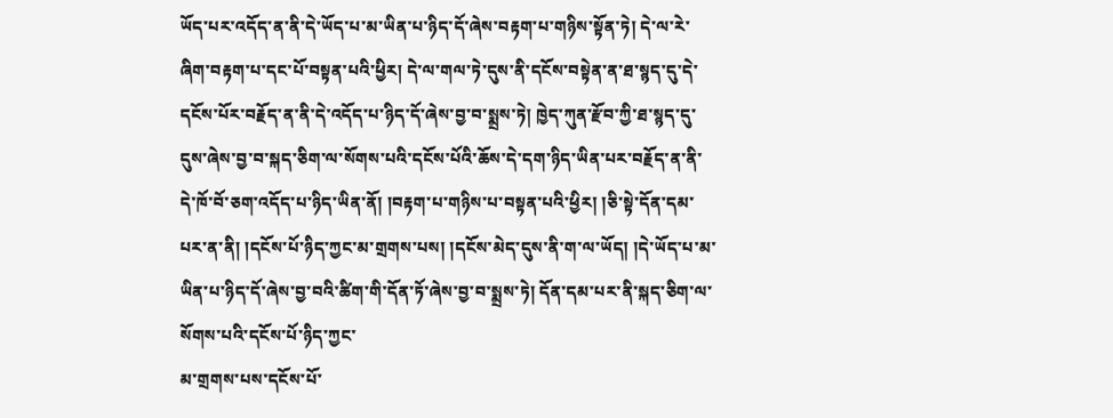ཡོད་པར་འདོད་ན་ནི་དེ་ཡོད་པ་མ་ཡིན་པ་ཉིད་དོ་ཞེས་བརྟག་པ་གཉིས་སྟོན་ཏེ། དེ་ལ་རེ་ཞིག་བརྟག་པ་དང་པོ་བསྟན་པའི་ཕྱིར། དེ་ལ་གལ་ཏེ་དུས་ནི་དངོས་བསྟེན་ན་ཐ་སྙད་དུ་དེ་དངོས་པོར་བརྗོད་ན་ནི་དེ་འདོད་པ་ཉིད་དོ་ཞེས་བྱ་བ་སྨྲས་ཏེ། ཁྱེད་ཀུན་རྫོབ་ཀྱི་ཐ་སྙད་དུ་དུས་ཞེས་བྱ་བ་སྐད་ཅིག་ལ་སོགས་པའི་དངོས་པོའི་ཆོས་དེ་དག་ཉིད་ཡིན་པར་བརྗོད་ན་ནི་དེ་ཁོ་བོ་ཅག་འདོད་པ་ཉིད་ཡིན་ནོ། །བརྟག་པ་གཉིས་པ་བསྟན་པའི་ཕྱིར། །ཅི་སྟེ་དོན་དམ་པར་ན་ནི། །དངོས་པོ་ཉིད་ཀྱང་མ་གྲགས་པས། །དངོས་མེད་དུས་ནི་ག་ལ་ཡོད། །དེ་ཡོད་པ་མ་ཡིན་པ་ཉིད་དོ་ཞེས་བྱ་བའི་ཚིག་གི་དོན་ཏོ་ཞེས་བྱ་བ་སྨྲས་ཏེ། དོན་དམ་པར་ནི་སྐད་ཅིག་ལ་སོགས་པའི་དངོས་པོ་ཉིད་ཀྱང་
མ་གྲགས་པས་དངོས་པོ་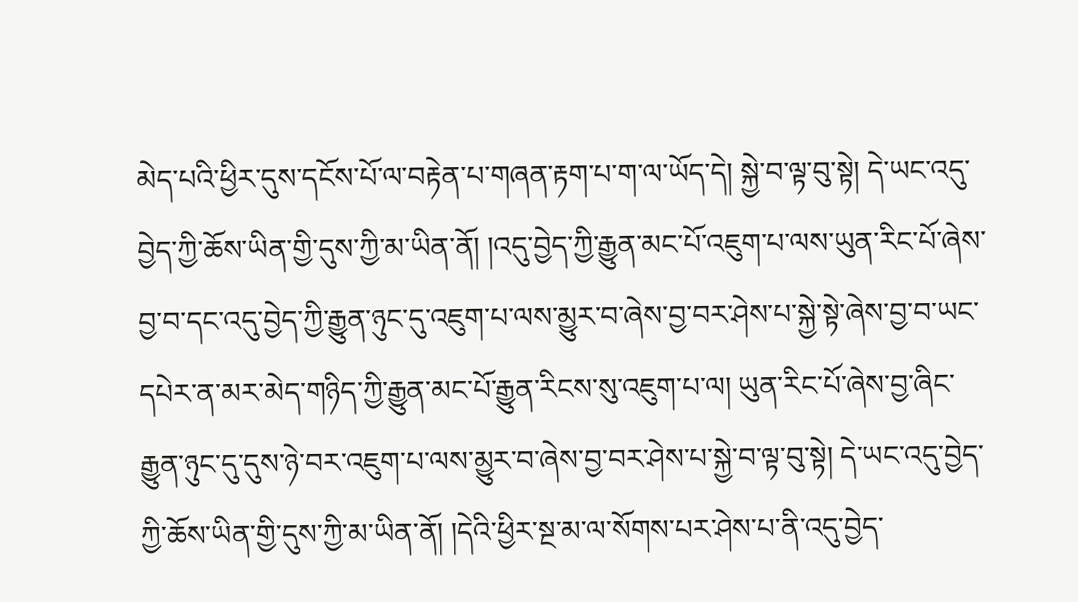མེད་པའི་ཕྱིར་དུས་དངོས་པོ་ལ་བརྟེན་པ་གཞན་རྟག་པ་ག་ལ་ཡོད་དེ། སྐྱེ་བ་ལྟ་བུ་སྟེ། དེ་ཡང་འདུ་བྱེད་ཀྱི་ཆོས་ཡིན་གྱི་དུས་ཀྱི་མ་ཡིན་ནོ། །འདུ་བྱེད་ཀྱི་རྒྱུན་མང་པོ་འཇུག་པ་ལས་ཡུན་རིང་པོ་ཞེས་བྱ་བ་དང་འདུ་བྱེད་ཀྱི་རྒྱུན་ཉུང་དུ་འཇུག་པ་ལས་མྱུར་བ་ཞེས་བྱ་བར་ཤེས་པ་སྐྱེ་སྟེ་ཞེས་བྱ་བ་ཡང་དཔེར་ན་མར་མེད་གཉིད་ཀྱི་རྒྱུན་མང་པོ་རྒྱུན་རིངས་སུ་འཇུག་པ་ལ། ཡུན་རིང་པོ་ཞེས་བྱ་ཞིང་རྒྱུན་ཉུང་དུ་དུས་ཉེ་བར་འཇུག་པ་ལས་མྱུར་བ་ཞེས་བྱ་བར་ཤེས་པ་སྐྱེ་བ་ལྟ་བུ་སྟེ། དེ་ཡང་འདུ་བྱེད་ཀྱི་ཆོས་ཡིན་གྱི་དུས་ཀྱི་མ་ཡིན་ནོ། །དེའི་ཕྱིར་སྔ་མ་ལ་སོགས་པར་ཤེས་པ་ནི་འདུ་བྱེད་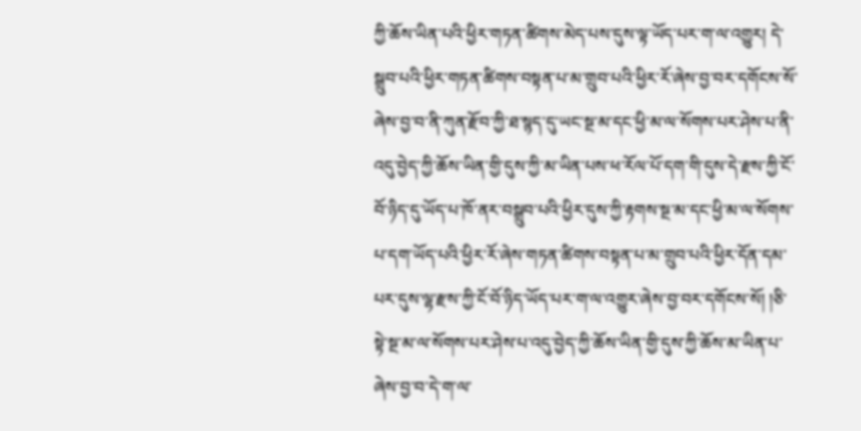ཀྱི་ཆོས་ཡིན་པའི་ཕྱིར་གཏན་ཚིགས་མེད་པས་དུས་ལྟ་ཡོད་པར་ག་ལ་འགྱུར། དེ་སྒྲུབ་པའི་ཕྱིར་གཏན་ཚིགས་བསྟན་པ་མ་གྲུབ་པའི་ཕྱིར་རོ་ཞེས་བྱ་བར་དགོངས་སོ་ཞེས་བྱ་བ་ནི་ཀུན་རྫོབ་ཀྱི་ཐ་སྙད་དུ་ཡང་སྔ་མ་དང་ཕྱི་མ་ལ་སོགས་པར་ཤེས་པ་ནི་འདུ་བྱེད་ཀྱི་ཆོས་ཡིན་གྱི་དུས་ཀྱི་མ་ཡིན་པས་ཕ་རོལ་པོ་དག་གི་དུས་དེ་རྫས་ཀྱི་ངོ་བོ་ཉིད་དུ་ཡོད་པ་ཁོ་ནར་བསྒྲུབ་པའི་ཕྱིར་དུས་ཀྱི་རྟགས་སྔ་མ་དང་ཕྱི་མ་ལ་སོགས་པ་དག་ཡོད་པའི་ཕྱིར་རོ་ཞེས་གཏན་ཚིགས་བསྟན་པ་མ་གྲུབ་པའི་ཕྱིར་དོན་དམ་པར་དུས་ལྷ་རྫས་ཀྱི་ངོ་བོ་ཉིད་ཡོད་པར་ག་ལ་འགྱུར་ཞེས་བྱ་བར་དགོངས་སོ། །ཅི་སྟེ་སྔ་མ་ལ་སོགས་པར་ཤེས་པ་འདུ་བྱེད་ཀྱི་ཆོས་ཡིན་གྱི་དུས་ཀྱི་ཆོས་མ་ཡིན་པ་ཞེས་བྱ་བ་དེ་ག་ལ་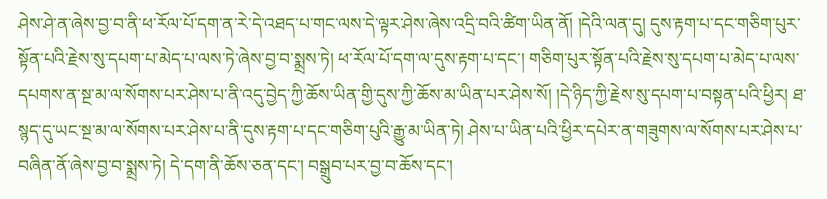ཤེས་ཤེ་ན་ཞེས་བྱ་བ་ནི་ཕ་རོལ་པོ་དག་ན་རེ་དེ་འཐད་པ་གང་ལས་དེ་ལྟར་ཤེས་ཞེས་འདྲི་བའི་ཚིག་ཡིན་ནོ། །དེའི་ལན་དུ། དུས་རྟག་པ་དང་གཅིག་པུར་སྟོན་པའི་རྗེས་སུ་དཔག་པ་མེད་པ་ལས་ཏེ་ཞེས་བྱ་བ་སྨྲས་ཏེ། ཕ་རོལ་པོ་དག་ལ་དུས་རྟག་པ་དང་། གཅིག་པུར་སྟོན་པའི་རྗེས་སུ་དཔག་པ་མེད་པ་ལས་དཔགས་ན་སྔ་མ་ལ་སོགས་པར་ཤེས་པ་ནི་འདུ་བྱེད་ཀྱི་ཆོས་ཡིན་གྱི་དུས་ཀྱི་ཆོས་མ་ཡིན་པར་ཤེས་སོ། །དེ་ཉིད་ཀྱི་རྗེས་སུ་དཔག་པ་བསྟན་པའི་ཕྱིར། ཐ་སྙད་དུ་ཡང་སྔ་མ་ལ་སོགས་པར་ཤེས་པ་ནི་དུས་རྟག་པ་དང་གཅིག་པུའི་རྒྱུ་མ་ཡིན་ཏེ། ཤེས་པ་ཡིན་པའི་ཕྱིར་དཔེར་ན་གཟུགས་ལ་སོགས་པར་ཤེས་པ་བཞིན་ནོ་ཞེས་བྱ་བ་སྨྲས་ཏེ། དེ་དག་ནི་ཆོས་ཅན་དང་། བསྒྲུབ་པར་བྱ་བ་ཆོས་དང་།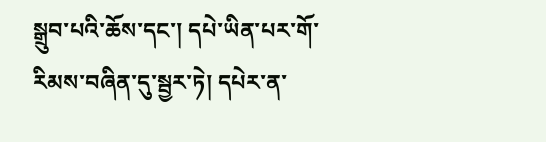སྒྲུབ་པའི་ཆོས་དང་། དཔེ་ཡིན་པར་གོ་རིམས་བཞིན་དུ་སྦྱར་ཏེ། དཔེར་ན་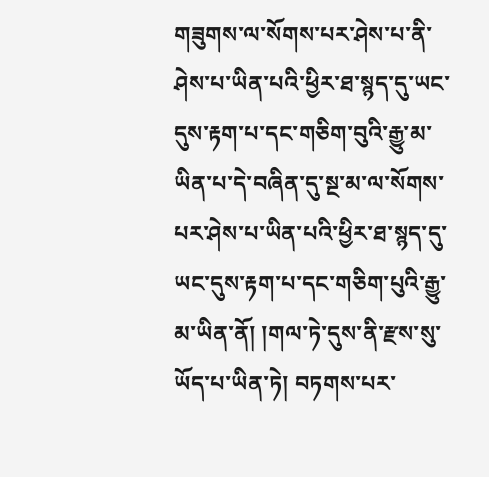གཟུགས་ལ་སོགས་པར་ཤེས་པ་ནི་ཤེས་པ་ཡིན་པའི་ཕྱིར་ཐ་སྙད་དུ་ཡང་
དུས་རྟག་པ་དང་གཅིག་བུའི་རྒྱུ་མ་ཡིན་པ་དེ་བཞིན་དུ་སྔ་མ་ལ་སོགས་པར་ཤེས་པ་ཡིན་པའི་ཕྱིར་ཐ་སྙད་དུ་ཡང་དུས་རྟག་པ་དང་གཅིག་པུའི་རྒྱུ་མ་ཡིན་ནོ། །གལ་ཏེ་དུས་ནི་རྫས་སུ་ཡོད་པ་ཡིན་ཏེ། བཏགས་པར་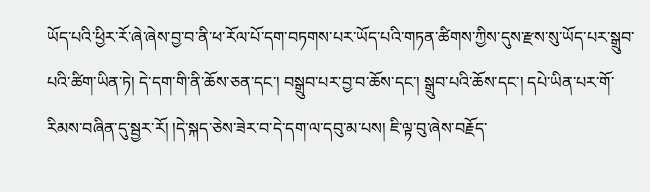ཡོད་པའི་ཕྱིར་རོ་ཞེ་ཞེས་བྱ་བ་ནི་ཕ་རོལ་པོ་དག་བཏགས་པར་ཡོད་པའི་གཏན་ཚིགས་ཀྱིས་དུས་རྫས་སུ་ཡོད་པར་སྒྲུབ་པའི་ཚིག་ཡིན་ཏེ། དེ་དག་གི་ནི་ཆོས་ཅན་དང་། བསྒྲུབ་པར་བྱ་བ་ཆོས་དང་། སྒྲུབ་པའི་ཆོས་དང་། དཔེ་ཡིན་པར་གོ་རིམས་བཞིན་དུ་སྦྱར་རོ། །དེ་སྐད་ཅེས་ཟེར་བ་དེ་དག་ལ་དབུ་མ་པས། ཇི་ལྟ་བུ་ཞེས་བརྗོད་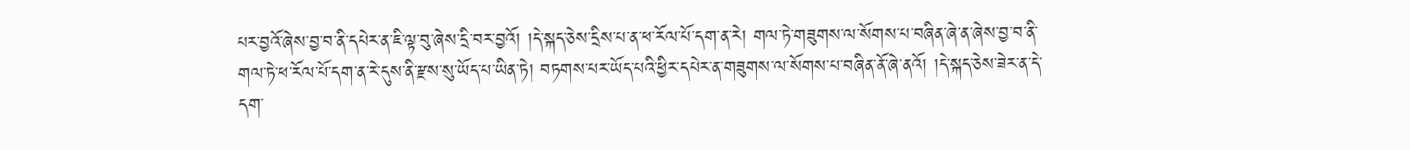པར་བྱའོ་ཞེས་བྱ་བ་ནི་དཔེར་ན་ཇི་ལྟ་བུ་ཞེས་དྲི་བར་བྱའོ། །དེ་སྐད་ཅེས་དྲིས་པ་ན་ཕ་རོལ་པོ་དག་ན་རེ། གལ་ཏེ་གཟུགས་ལ་སོགས་པ་བཞིན་ཞེ་ན་ཞེས་བྱ་བ་ནི་གལ་ཏེ་ཕ་རོལ་པོ་དག་ན་རེ་དུས་ནི་རྫས་སུ་ཡོད་པ་ཡིན་ཏེ། བཏགས་པར་ཡོད་པའི་ཕྱིར་དཔེར་ན་གཟུགས་ལ་སོགས་པ་བཞིན་ནོ་ཞེ་ནའོ། །དེ་སྐད་ཅེས་ཟེར་ན་དེ་དག་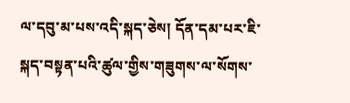ལ་དབུ་མ་པས་འདི་སྐད་ཅེས། དོན་དམ་པར་ཇི་སྐད་བསྟན་པའི་ཚུལ་གྱིས་གཟུགས་ལ་སོགས་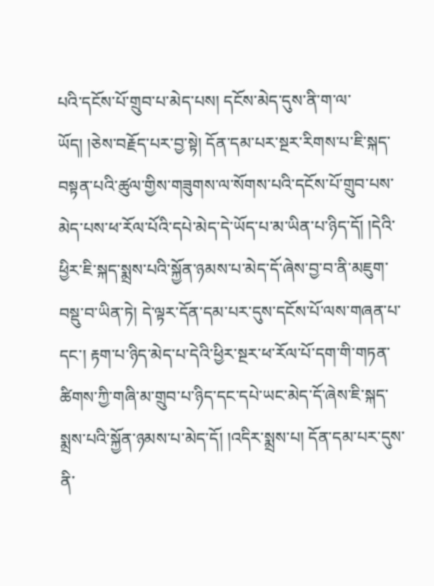པའི་དངོས་པོ་གྲུབ་པ་མེད་པས། དངོས་མེད་དུས་ནི་ག་ལ་ཡོད། །ཅེས་བརྗོད་པར་བྱ་སྟེ། དོན་དམ་པར་སྔར་རིགས་པ་ཇི་སྐད་བསྟན་པའི་ཚུལ་གྱིས་གཟུགས་ལ་སོགས་པའི་དངོས་པོ་གྲུབ་པས་མེད་པས་ཕ་རོལ་པོའི་དཔེ་མེད་དེ་ཡོད་པ་མ་ཡིན་པ་ཉིད་དོ། །དེའི་ཕྱིར་ཇི་སྐད་སྨྲས་པའི་སྐྱོན་ཉམས་པ་མེད་དོ་ཞེས་བྱ་བ་ནི་མཇུག་བསྡུ་བ་ཡིན་ཏེ། དེ་ལྟར་དོན་དམ་པར་དུས་དངོས་པོ་ལས་གཞན་པ་དང་། རྟག་པ་ཉིད་མེད་པ་དེའི་ཕྱིར་སྔར་ཕ་རོལ་པོ་དག་གི་གཏན་ཚིགས་ཀྱི་གཞི་མ་གྲུབ་པ་ཉིད་དང་དཔེ་ཡང་མེད་དོ་ཞེས་ཇི་སྐད་སྨྲས་པའི་སྐྱོན་ཉམས་པ་མེད་དོ། །འདིར་སྨྲས་པ། དོན་དམ་པར་དུས་ནི་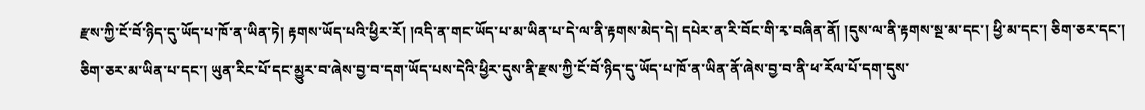རྫས་ཀྱི་ངོ་བོ་ཉིད་དུ་ཡོད་པ་ཁོ་ན་ཡིན་ཏེ། རྟགས་ཡོད་པའི་ཕྱིར་རོ། །འདི་ན་གང་ཡོད་པ་མ་ཡིན་པ་དེ་ལ་ནི་རྟགས་མེད་དེ། དཔེར་ན་རི་བོང་གི་རྭ་བཞིན་ནོ། །དུས་ལ་ནི་རྟགས་སྔ་མ་དང་། ཕྱི་མ་དང་། ཅིག་ཅར་དང་། ཅིག་ཅར་མ་ཡིན་པ་དང་། ཡུན་རིང་པོ་དང་མྱུར་བ་ཞེས་བྱ་བ་དག་ཡོད་པས་དེའི་ཕྱིར་དུས་ནི་རྫས་ཀྱི་ངོ་བོ་ཉིད་དུ་ཡོད་པ་ཁོ་ན་ཡིན་ནོ་ཞེས་བྱ་བ་ནི་ཕ་རོལ་པོ་དག་དུས་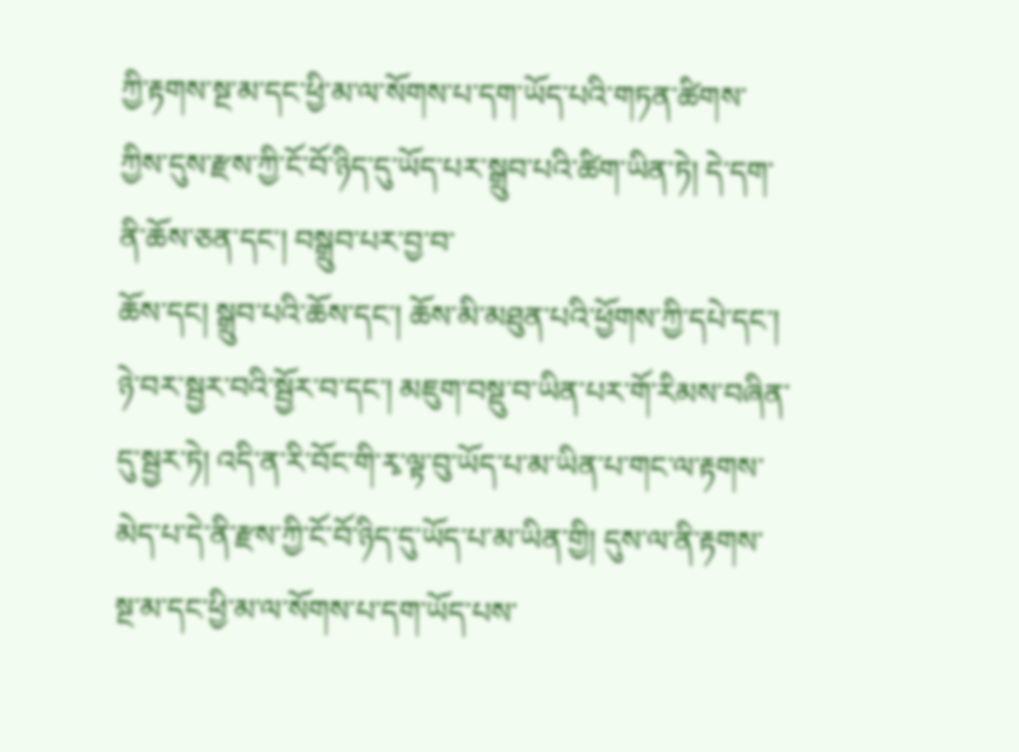ཀྱི་རྟགས་སྔ་མ་དང་ཕྱི་མ་ལ་སོགས་པ་དག་ཡོད་པའི་གཏན་ཚིགས་ཀྱིས་དུས་རྫས་ཀྱི་ངོ་བོ་ཉིད་དུ་ཡོད་པར་སྒྲུབ་པའི་ཚིག་ཡིན་ཏེ། དེ་དག་ནི་ཆོས་ཅན་དང་། བསྒྲུབ་པར་བྱ་བ་
ཆོས་དང། སྒྲུབ་པའི་ཆོས་དང་། ཆོས་མི་མཐུན་པའི་ཕྱོགས་ཀྱི་དཔེ་དང་། ཉེ་བར་སྦྱར་བའི་སྦྱོར་བ་དང་། མཇུག་བསྡུ་བ་ཡིན་པར་གོ་རིམས་བཞིན་དུ་སྦྱར་ཏེ། འདི་ན་རི་བོང་གི་རྭ་ལྟ་བུ་ཡོད་པ་མ་ཡིན་པ་གང་ལ་རྟགས་མེད་པ་དེ་ནི་རྫས་ཀྱི་ངོ་བོ་ཉིད་དུ་ཡོད་པ་མ་ཡིན་གྱི། དུས་ལ་ནི་རྟགས་སྔ་མ་དང་ཕྱི་མ་ལ་སོགས་པ་དག་ཡོད་པས་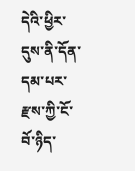དེའི་ཕྱིར་དུས་ནི་དོན་དམ་པར་རྫས་ཀྱི་ངོ་བོ་ཉིད་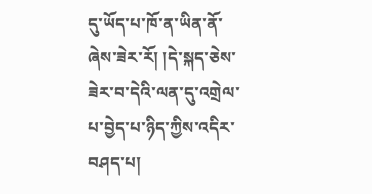དུ་ཡོད་པ་ཁོ་ན་ཡིན་ནོ་ཞེས་ཟེར་རོ། །དེ་སྐད་ཅེས་ཟེར་བ་དེའི་ལན་དུ་འགྲེལ་པ་བྱེད་པ་ཉིད་ཀྱིས་འདིར་བཤད་པ།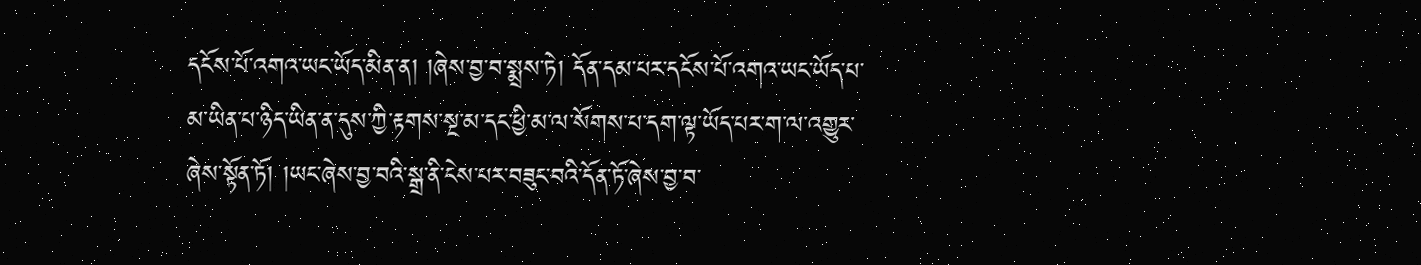དངོས་པོ་འགའ་ཡང་ཡོད་མིན་ན། །ཞེས་བྱ་བ་སྨྲས་ཏེ། དོན་དམ་པར་དངོས་པོ་འགའ་ཡང་ཡོད་པ་མ་ཡིན་པ་ཉིད་ཡིན་ན་དུས་ཀྱི་རྟགས་སྔ་མ་དང་ཕྱི་མ་ལ་སོགས་པ་དག་ལྟ་ཡོད་པར་ག་ལ་འགྱུར་ཞེས་སྟོན་ཏོ། །ཡང་ཞེས་བྱ་བའི་སྒྲ་ནི་ངེས་པར་བཟུང་བའི་དོན་ཏོ་ཞེས་བྱ་བ་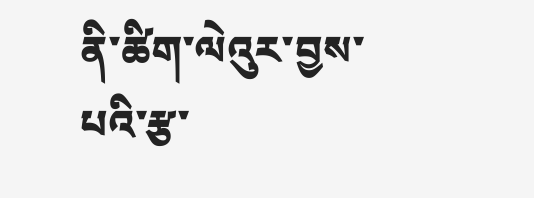ནི་ཚིག་ལེའུར་བྱས་པའི་རྩ་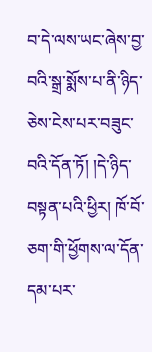བ་དེ་ལས་ཡང་ཞེས་བྱ་བའི་སྒྲ་སྨོས་པ་ནི་ཉིད་ཅེས་ངེས་པར་བཟུང་བའི་དོན་ཏོ། །དེ་ཉིད་བསྟན་པའི་ཕྱིར། ཁོ་བོ་ཅག་གི་ཕྱོགས་ལ་དོན་དམ་པར་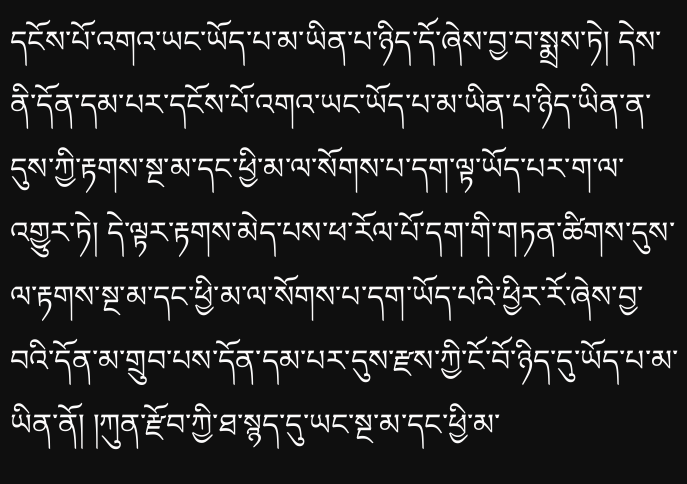དངོས་པོ་འགའ་ཡང་ཡོད་པ་མ་ཡིན་པ་ཉིད་དོ་ཞེས་བྱ་བ་སྨྲས་ཏེ། དེས་ནི་དོན་དམ་པར་དངོས་པོ་འགའ་ཡང་ཡོད་པ་མ་ཡིན་པ་ཉིད་ཡིན་ན་དུས་ཀྱི་རྟགས་སྔ་མ་དང་ཕྱི་མ་ལ་སོགས་པ་དག་ལྟ་ཡོད་པར་ག་ལ་འགྱུར་ཏེ། དེ་ལྟར་རྟགས་མེད་པས་ཕ་རོལ་པོ་དག་གི་གཏན་ཚིགས་དུས་ལ་རྟགས་སྔ་མ་དང་ཕྱི་མ་ལ་སོགས་པ་དག་ཡོད་པའི་ཕྱིར་རོ་ཞེས་བྱ་བའི་དོན་མ་གྲུབ་པས་དོན་དམ་པར་དུས་རྫས་ཀྱི་ངོ་བོ་ཉིད་དུ་ཡོད་པ་མ་ཡིན་ནོ། །ཀུན་རྫོབ་ཀྱི་ཐ་སྙད་དུ་ཡང་སྔ་མ་དང་ཕྱི་མ་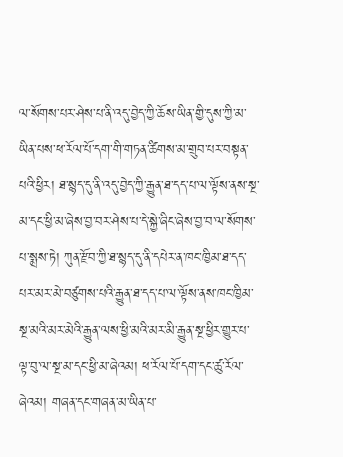ལ་སོགས་པར་ཤེས་པ་ནི་འདུ་བྱེད་ཀྱི་ཆོས་ཡིན་གྱི་དུས་ཀྱི་མ་ཡིན་པས་ཕ་རོལ་པོ་དག་གི་གཏན་ཚིགས་མ་གྲུབ་པར་བསྟན་པའི་ཕྱིར། ཐ་སྙད་དུ་ནི་འདུ་བྱེད་ཀྱི་རྒྱུན་ཐ་དད་པ་ལ་ལྟོས་ནས་སྔ་མ་དང་ཕྱི་མ་ཞེས་བྱ་བར་ཤེས་པ་དེ་སྐྱེ་ཞིང་ཞེས་བྱ་བ་ལ་སོགས་པ་སྨྲས་ཏེ། ཀུན་རྫོབ་ཀྱི་ཐ་སྙད་དུ་ནི་དཔེར་ན་ཁང་ཁྱིམ་ཐ་དད་པར་མར་མེ་བཙུགས་པའི་རྒྱུན་ཐ་དད་པ་ལ་ལྟོས་ནས་ཁང་ཁྱིམ་སྔ་མའི་མར་མེའི་རྒྱུན་ལས་ཕྱི་མའི་མར་མི་རྒྱུན་སྔ་ཕྱིར་གྱུར་པ་ལྟ་བུ་ལ་སྔ་མ་དང་ཕྱི་མ་ཞེའམ། ཕ་རོལ་པོ་དག་དང་ཚུ་རོལ་ཞེའམ། གཞན་དང་གཞན་མ་ཡིན་པ་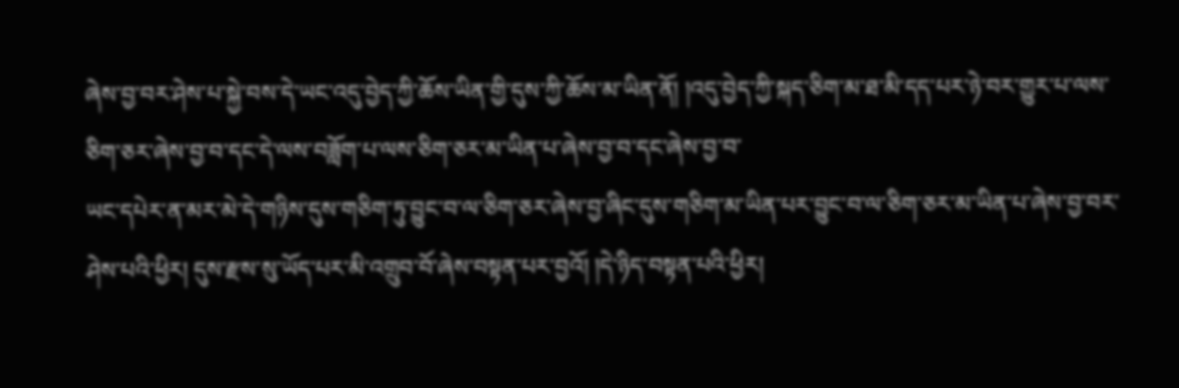ཞེས་བྱ་བར་ཤེས་པ་སྐྱེ་བས་དེ་ཡང་འདུ་བྱེད་ཀྱི་ཆོས་ཡིན་གྱི་དུས་ཀྱི་ཆོས་མ་ཡིན་ནོ། །འདུ་བྱེད་ཀྱི་སྐད་ཅིག་མ་ཐ་མི་དད་པར་ཉེ་བར་གྱུར་པ་ལས་ཅིག་ཅར་ཞེས་བྱ་བ་དང་དེ་ལས་བཟློག་པ་ལས་ཅིག་ཅར་མ་ཡིན་པ་ཞེས་བྱ་བ་དང་ཞེས་བྱ་བ་
ཡང་དཔེར་ན་མར་མེ་དེ་གཉིས་དུས་གཅིག་ཏུ་བྱུང་བ་ལ་ཅིག་ཅར་ཞེས་བྱ་ཞིང་དུས་གཅིག་མ་ཡིན་པར་བྱུང་བ་ལ་ཅིག་ཅར་མ་ཡིན་པ་ཞེས་བྱ་བར་ཤེས་པའི་ཕྱིར། དུས་རྫས་སུ་ཡོད་པར་མི་འགྲུབ་བོ་ཞེས་བསྟན་པར་བྱའོ། །དེ་ཉིད་བསྟན་པའི་ཕྱིར།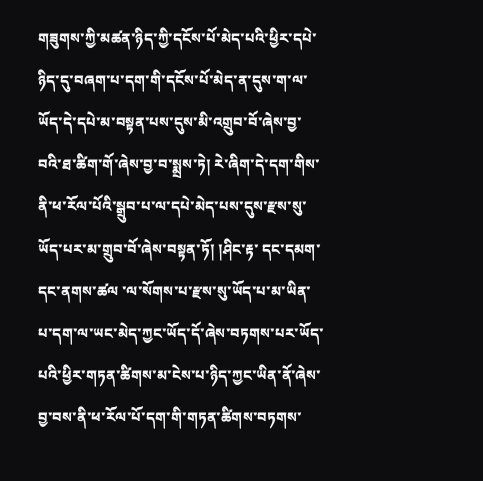གཟུགས་ཀྱི་མཚན་ཉིད་ཀྱི་དངོས་པོ་མེད་པའི་ཕྱིར་དཔེ་ཉིད་དུ་བཞག་པ་དག་གི་དངོས་པོ་མེད་ན་དུས་ག་ལ་ཡོད་དེ་དཔེ་མ་བསྟན་པས་དུས་མི་འགྲུབ་བོ་ཞེས་བྱ་བའི་ཐ་ཚིག་གོ་ཞེས་བྱ་བ་སྨྲས་ཏེ། རེ་ཞིག་དེ་དག་གིས་ནི་ཕ་རོལ་པོའི་སྒྲུབ་པ་ལ་དཔེ་མེད་པས་དུས་རྫས་སུ་ཡོད་པར་མ་གྲུབ་བོ་ཞེས་བསྟན་ཏོ། །ཤིང་རྟ་ དང་དམག་དང་ནགས་ཚལ ་ལ་སོགས་པ་རྫས་སུ་ཡོད་པ་མ་ཡིན་པ་དག་ལ་ཡང་མེད་ཀྱང་ཡོད་དོ་ཞེས་བཏགས་པར་ཡོད་པའི་ཕྱིར་གཏན་ཚིགས་མ་ངེས་པ་ཉིད་ཀྱང་ཡིན་ནོ་ཞེས་བྱ་བས་ནི་ཕ་རོལ་པོ་དག་གི་གཏན་ཚིགས་བཏགས་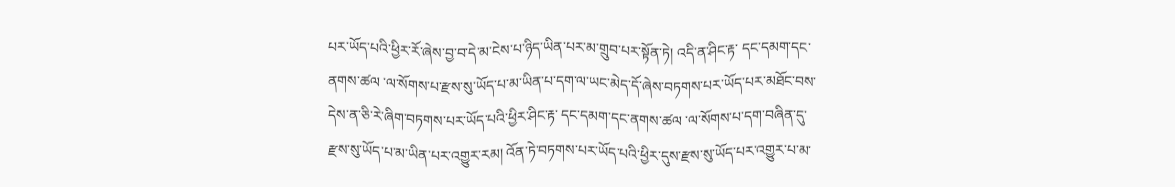པར་ཡོད་པའི་ཕྱིར་རོ་ཞེས་བྱ་བ་དེ་མ་ངེས་པ་ཉིད་ཡིན་པར་མ་གྲུབ་པར་སྟོན་ཏེ། འདི་ན་ཤིང་རྟ་ དང་དམག་དང་ནགས་ཚལ ་ལ་སོགས་པ་རྫས་སུ་ཡོད་པ་མ་ཡིན་པ་དག་ལ་ཡང་མེད་དོ་ཞེས་བཏགས་པར་ཡོད་པར་མཐོང་བས་དེས་ན་ཅི་རེ་ཞིག་བཏགས་པར་ཡོད་པའི་ཕྱིར་ཤིང་རྟ་ དང་དམག་དང་ནགས་ཚལ ་ལ་སོགས་པ་དག་བཞིན་དུ་རྫས་སུ་ཡོད་པ་མ་ཡིན་པར་འགྱུར་རམ། འོན་ཏེ་བཏགས་པར་ཡོད་པའི་ཕྱིར་དུས་རྫས་སུ་ཡོད་པར་འགྱུར་པ་མ་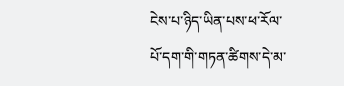ངེས་པ་ཉིད་ཡིན་པས་ཕ་རོལ་པོ་དག་གི་གཏན་ཚིགས་དེ་མ་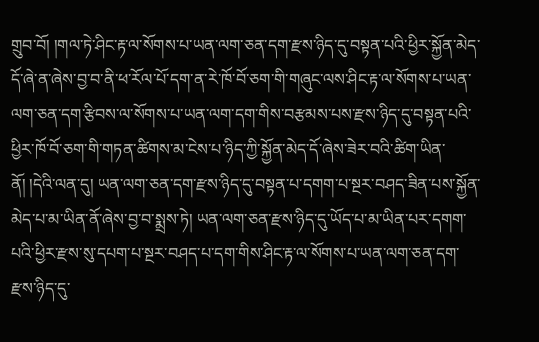གྲུབ་བོ། །གལ་ཏེ་ཤིང་རྟ་ལ་སོགས་པ་ཡན་ལག་ཅན་དག་རྫས་ཉིད་དུ་བསྟན་པའི་ཕྱིར་སྐྱོན་མེད་དོ་ཞེ་ན་ཞེས་བྱ་བ་ནི་ཕ་རོལ་པོ་དག་ན་རེ་ཁོ་བོ་ཅག་གི་གཞུང་ལས་ཤིང་རྟ་ལ་སོགས་པ་ཡན་ལག་ཅན་དག་རྩིབས་ལ་སོགས་པ་ཡན་ལག་དག་གིས་བརྩམས་པས་རྫས་ཉིད་དུ་བསྟན་པའི་ཕྱིར་ཁོ་བོ་ཅག་གི་གཏན་ཚིགས་མ་ངེས་པ་ཉིད་ཀྱི་སྐྱོན་མེད་དོ་ཞེས་ཟེར་བའི་ཚིག་ཡིན་ནོ། །དེའི་ལན་དུ། ཡན་ལག་ཅན་དག་རྫས་ཉིད་དུ་བསྟན་པ་དགག་པ་སྔར་བཤད་ཟིན་པས་སྐྱོན་མེད་པ་མ་ཡིན་ནོ་ཞེས་བྱ་བ་སྨྲས་ཏེ། ཡན་ལག་ཅན་རྫས་ཉིད་དུ་ཡོད་པ་མ་ཡིན་པར་དགག་པའི་ཕྱིར་རྫས་སུ་དཔག་པ་སྔར་བཤད་པ་དག་གིས་ཤིང་རྟ་ལ་སོགས་པ་ཡན་ལག་ཅན་དག་རྫས་ཉིད་དུ་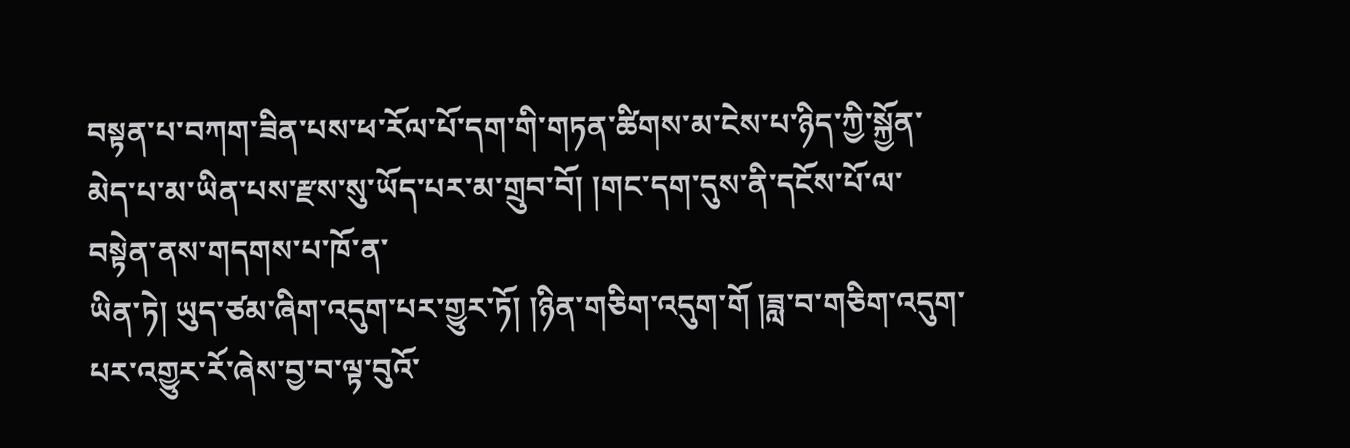བསྟན་པ་བཀག་ཟིན་པས་ཕ་རོལ་པོ་དག་གི་གཏན་ཚིགས་མ་ངེས་པ་ཉིད་ཀྱི་སྐྱོན་མེད་པ་མ་ཡིན་པས་རྫས་སུ་ཡོད་པར་མ་གྲུབ་བོ། །གང་དག་དུས་ནི་དངོས་པོ་ལ་བསྟེན་ནས་གདགས་པ་ཁོ་ན་
ཡིན་ཏེ། ཡུད་ཙམ་ཞིག་འདུག་པར་གྱུར་ཏོ། །ཉིན་གཅིག་འདུག་གོ །ཟླ་བ་གཅིག་འདུག་པར་འགྱུར་རོ་ཞེས་བྱ་བ་ལྟ་བུའོ་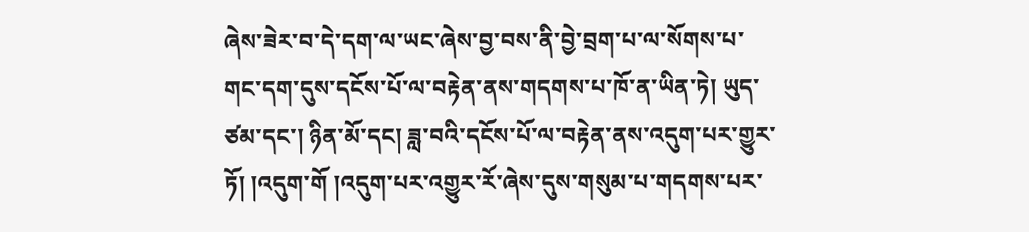ཞེས་ཟེར་བ་དེ་དག་ལ་ཡང་ཞེས་བྱ་བས་ནི་བྱེ་བྲག་པ་ལ་སོགས་པ་གང་དག་དུས་དངོས་པོ་ལ་བརྟེན་ནས་གདགས་པ་ཁོ་ན་ཡིན་ཏེ། ཡུད་ཙམ་དང་། ཉིན་མོ་དང། ཟླ་བའི་དངོས་པོ་ལ་བརྟེན་ནས་འདུག་པར་གྱུར་ཏོ། །འདུག་གོ །འདུག་པར་འགྱུར་རོ་ཞེས་དུས་གསུམ་པ་གདགས་པར་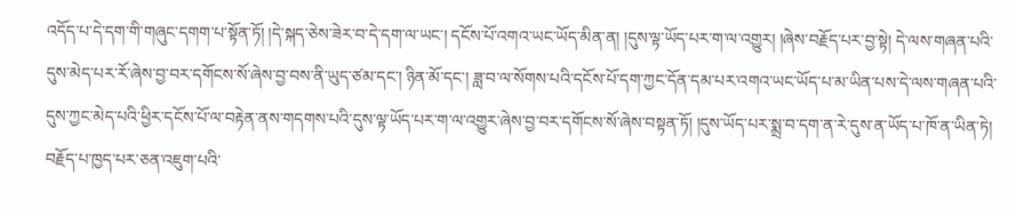འདོད་པ་དེ་དག་གི་གཞུང་དགག་པ་སྟོན་ཏོ། །དེ་སྐད་ཅེས་ཟེར་བ་དེ་དག་ལ་ཡང་། དངོས་པོ་འགའ་ཡང་ཡོད་མིན་ན། །དུས་ལྟ་ཡོད་པར་ག་ལ་འགྱུར། །ཞེས་བརྗོད་པར་བྱ་སྟེ། དེ་ལས་གཞན་པའི་དུས་མེད་པར་རོ་ཞེས་བྱ་བར་དགོངས་སོ་ཞེས་བྱ་བས་ནི་ཡུད་ཙམ་དང་། ཉིན་མོ་དང་། ཟླ་བ་ལ་སོགས་པའི་དངོས་པོ་དག་ཀྱང་དོན་དམ་པར་འགའ་ཡང་ཡོད་པ་མ་ཡིན་པས་དེ་ལས་གཞན་པའི་དུས་ཀྱང་མེད་པའི་ཕྱིར་དངོས་པོ་ལ་བརྟེན་ནས་གདགས་པའི་དུས་ལྟ་ཡོད་པར་ག་ལ་འགྱུར་ཞེས་བྱ་བར་དགོངས་སོ་ཞེས་བསྟན་ཏོ། །དུས་ཡོད་པར་སྨྲ་བ་དག་ན་རེ་དུས་ན་ཡོད་པ་ཁོ་ན་ཡིན་ཏེ། བརྗོད་པ་ཁྱད་པར་ཅན་འཇུག་པའི་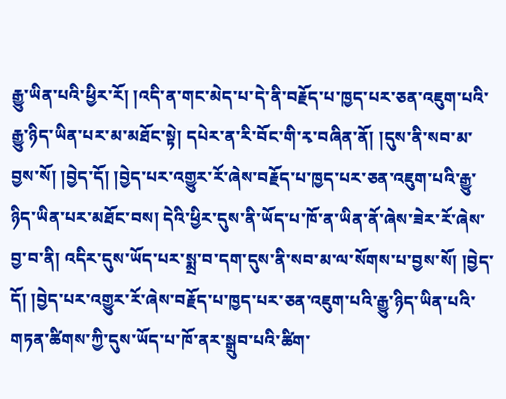རྒྱུ་ཡིན་པའི་ཕྱིར་རོ། །འདི་ན་གང་མེད་པ་དེ་ནི་བརྗོད་པ་ཁྱད་པར་ཅན་འཇུག་པའི་རྒྱུ་ཉིད་ཡིན་པར་མ་མཐོང་སྟེ། དཔེར་ན་རི་བོང་གི་རྭ་བཞིན་ནོ། །དུས་ནི་སབ་མ་བྱས་སོ། །བྱེད་དོ། །བྱེད་པར་འགྱུར་རོ་ཞེས་བརྗོད་པ་ཁྱད་པར་ཅན་འཇུག་པའི་རྒྱུ་ཉིད་ཡིན་པར་མཐོང་བས། དེའི་ཕྱིར་དུས་ནི་ཡོད་པ་ཁོ་ན་ཡིན་ནོ་ཞེས་ཟེར་རོ་ཞེས་བྱ་བ་ནི། འདིར་དུས་ཡོད་པར་སྨྲ་བ་དག་དུས་ནི་སབ་མ་ལ་སོགས་པ་བྱས་སོ། །བྱེད་དོ། །བྱེད་པར་འགྱུར་རོ་ཞེས་བརྗོད་པ་ཁྱད་པར་ཅན་འཇུག་པའི་རྒྱུ་ཉིད་ཡིན་པའི་གཏན་ཚིགས་ཀྱི་དུས་ཡོད་པ་ཁོ་ནར་སྒྲུབ་པའི་ཚིག་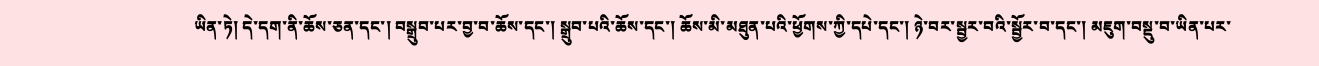ཡིན་ཏེ། དེ་དག་ནི་ཆོས་ཅན་དང་། བསྒྲུབ་པར་བྱ་བ་ཆོས་དང་། སྒྲུབ་པའི་ཆོས་དང་། ཆོས་མི་མཐུན་པའི་ཕྱོགས་ཀྱི་དཔེ་དང་། ཉེ་བར་སྦྱར་བའི་སྦྱོར་བ་དང་། མཇུག་བསྡུ་བ་ཡིན་པར་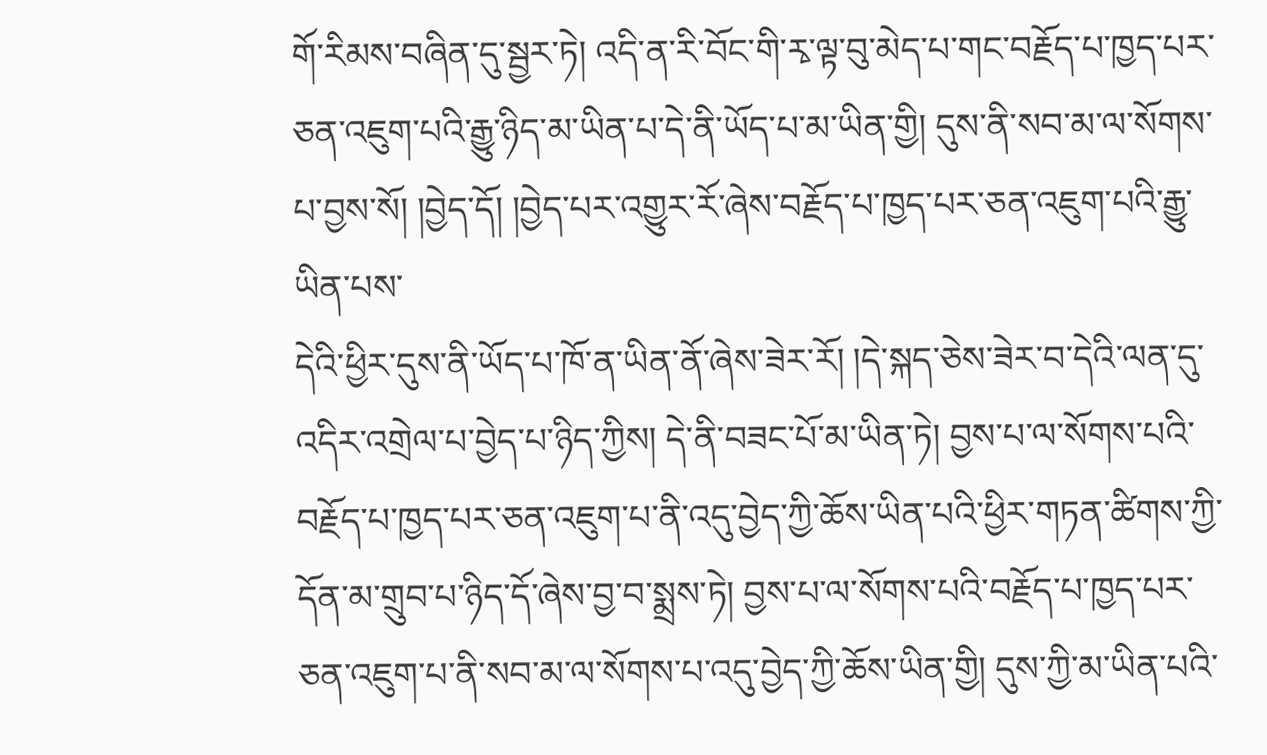གོ་རིམས་བཞིན་དུ་སྦྱར་ཏེ། འདི་ན་རི་བོང་གི་རྭ་ལྟ་བུ་མེད་པ་གང་བརྗོད་པ་ཁྱད་པར་ཅན་འཇུག་པའི་རྒྱུ་ཉིད་མ་ཡིན་པ་དེ་ནི་ཡོད་པ་མ་ཡིན་གྱི། དུས་ནི་སབ་མ་ལ་སོགས་པ་བྱས་སོ། །བྱེད་དོ། །བྱེད་པར་འགྱུར་རོ་ཞེས་བརྗོད་པ་ཁྱད་པར་ཅན་འཇུག་པའི་རྒྱུ་ཡིན་པས་
དེའི་ཕྱིར་དུས་ནི་ཡོད་པ་ཁོ་ན་ཡིན་ནོ་ཞེས་ཟེར་རོ། །དེ་སྐད་ཅེས་ཟེར་བ་དེའི་ལན་དུ་འདིར་འགྲེལ་པ་བྱེད་པ་ཉིད་ཀྱིས། དེ་ནི་བཟང་པོ་མ་ཡིན་ཏེ། བྱས་པ་ལ་སོགས་པའི་བརྗོད་པ་ཁྱད་པར་ཅན་འཇུག་པ་ནི་འདུ་བྱེད་ཀྱི་ཆོས་ཡིན་པའི་ཕྱིར་གཏན་ཚིགས་ཀྱི་དོན་མ་གྲུབ་པ་ཉིད་དོ་ཞེས་བྱ་བ་སྨྲས་ཏེ། བྱས་པ་ལ་སོགས་པའི་བརྗོད་པ་ཁྱད་པར་ཅན་འཇུག་པ་ནི་སབ་མ་ལ་སོགས་པ་འདུ་བྱེད་ཀྱི་ཆོས་ཡིན་གྱི། དུས་ཀྱི་མ་ཡིན་པའི་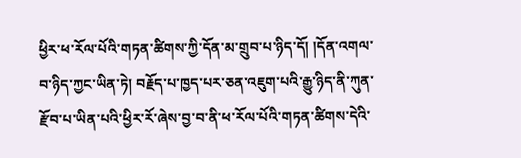ཕྱིར་ཕ་རོལ་པོའི་གཏན་ཚིགས་ཀྱི་དོན་མ་གྲུབ་པ་ཉིད་དོ། །དོན་འགལ་བ་ཉིད་ཀྱང་ཡིན་ཏེ། བརྗོད་པ་ཁྱད་པར་ཅན་འཇུག་པའི་རྒྱུ་ཉིད་ནི་ཀུན་རྫོབ་པ་ཡིན་པའི་ཕྱིར་རོ་ཞེས་བྱ་བ་ནི་ཕ་རོལ་པོའི་གཏན་ཚིགས་དེའི་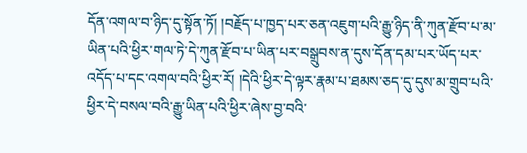དོན་འགལ་བ་ཉིད་དུ་སྟོན་ཏོ། །བརྗོད་པ་ཁྱད་པར་ཅན་འཇུག་པའི་རྒྱུ་ཉིད་ནི་ཀུན་རྫོབ་པ་མ་ཡིན་པའི་ཕྱིར་གལ་ཏེ་དེ་ཀུན་རྫོབ་པ་ཡིན་པར་བསྒྲུབས་ན་དུས་དོན་དམ་པར་ཡོད་པར་འདོད་པ་དང་འགལ་བའི་ཕྱིར་རོ། །དེའི་ཕྱིར་དེ་ལྟར་རྣམ་པ་ཐམས་ཅད་དུ་དུས་མ་གྲུབ་པའི་ཕྱིར་དེ་བསལ་བའི་རྒྱུ་ཡིན་པའི་ཕྱིར་ཞེས་བྱ་བའི་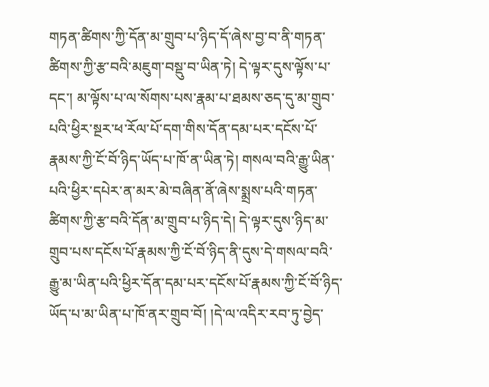གཏན་ཚིགས་ཀྱི་དོན་མ་གྲུབ་པ་ཉིད་དོ་ཞེས་བྱ་བ་ནི་གཏན་ཚིགས་ཀྱི་རྩ་བའི་མཇུག་བསྡུ་བ་ཡིན་ཏེ། དེ་ལྟར་དུས་ལྟོས་པ་དང་། མ་ལྟོས་པ་ལ་སོགས་པས་རྣམ་པ་ཐམས་ཅད་དུ་མ་གྲུབ་པའི་ཕྱིར་སྔར་ཕ་རོལ་པོ་དག་གིས་དོན་དམ་པར་དངོས་པོ་རྣམས་ཀྱི་ངོ་བོ་ཉིད་ཡོད་པ་ཁོ་ན་ཡིན་ཏེ། གསལ་བའི་རྒྱུ་ཡིན་པའི་ཕྱིར་དཔེར་ན་མར་མེ་བཞིན་ནོ་ཞེས་སྨྲས་པའི་གཏན་ཚིགས་ཀྱི་རྩ་བའི་དོན་མ་གྲུབ་པ་ཉིད་དེ། དེ་ལྟར་དུས་ཉིད་མ་གྲུབ་པས་དངོས་པོ་རྣམས་ཀྱི་ངོ་བོ་ཉིད་ནི་དུས་དེ་གསལ་བའི་རྒྱུ་མ་ཡིན་པའི་ཕྱིར་དོན་དམ་པར་དངོས་པོ་རྣམས་ཀྱི་ངོ་བོ་ཉིད་ཡོད་པ་མ་ཡིན་པ་ཁོ་ནར་གྲུབ་བོ། །དེ་ལ་འདིར་རབ་ཏུ་བྱེད་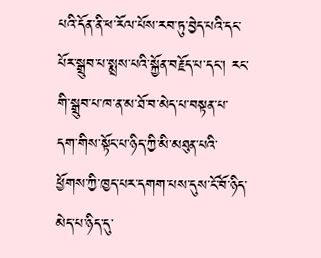པའི་དོན་ནི་ཕ་རོལ་པོས་རབ་ཏུ་བྱེད་པའི་དང་པོར་སྒྲུབ་པ་སྨྲས་པའི་སྐྱོན་བརྗོད་པ་དང་། རང་གི་སྒྲུབ་པ་ཁ་ན་མ་ཐོ་བ་མེད་པ་བསྟན་པ་དག་གིས་སྟོང་པ་ཉིད་ཀྱི་མི་མཐུན་པའི་ཕྱོགས་ཀྱི་ཁྱད་པར་དགག་པས་དུས་ངོ་བོ་ཉིད་མེད་པ་ཉིད་དུ་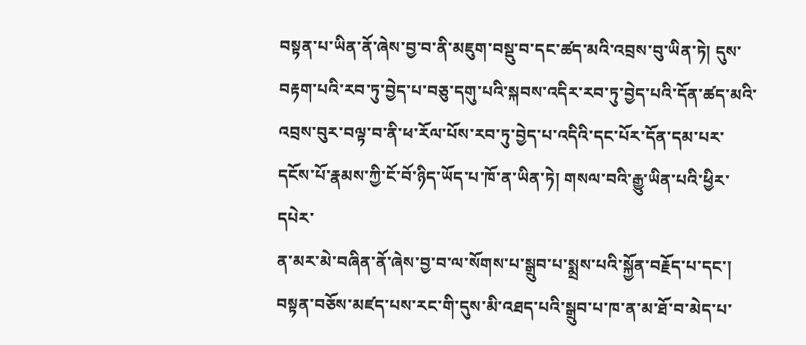བསྟན་པ་ཡིན་ནོ་ཞེས་བྱ་བ་ནི་མཇུག་བསྡུ་བ་དང་ཚད་མའི་འབྲས་བུ་ཡིན་ཏེ། དུས་བརྟག་པའི་རབ་ཏུ་བྱེད་པ་བཅུ་དགུ་པའི་སྐབས་འདིར་རབ་ཏུ་བྱེད་པའི་དོན་ཚད་མའི་འབྲས་བུར་བལྟ་བ་ནི་ཕ་རོལ་པོས་རབ་ཏུ་བྱེད་པ་འདིའི་དང་པོར་དོན་དམ་པར་དངོས་པོ་རྣམས་ཀྱི་ངོ་བོ་ཉིད་ཡོད་པ་ཁོ་ན་ཡིན་ཏེ། གསལ་བའི་རྒྱུ་ཡིན་པའི་ཕྱིར་དཔེར་
ན་མར་མེ་བཞིན་ནོ་ཞེས་བྱ་བ་ལ་སོགས་པ་སྒྲུབ་པ་སྨྲས་པའི་སྐྱོན་བརྗོད་པ་དང་། བསྟན་བཅོས་མཛད་པས་རང་གི་དུས་མི་འཐད་པའི་སྒྲུབ་པ་ཁ་ན་མ་ཐོ་བ་མེད་པ་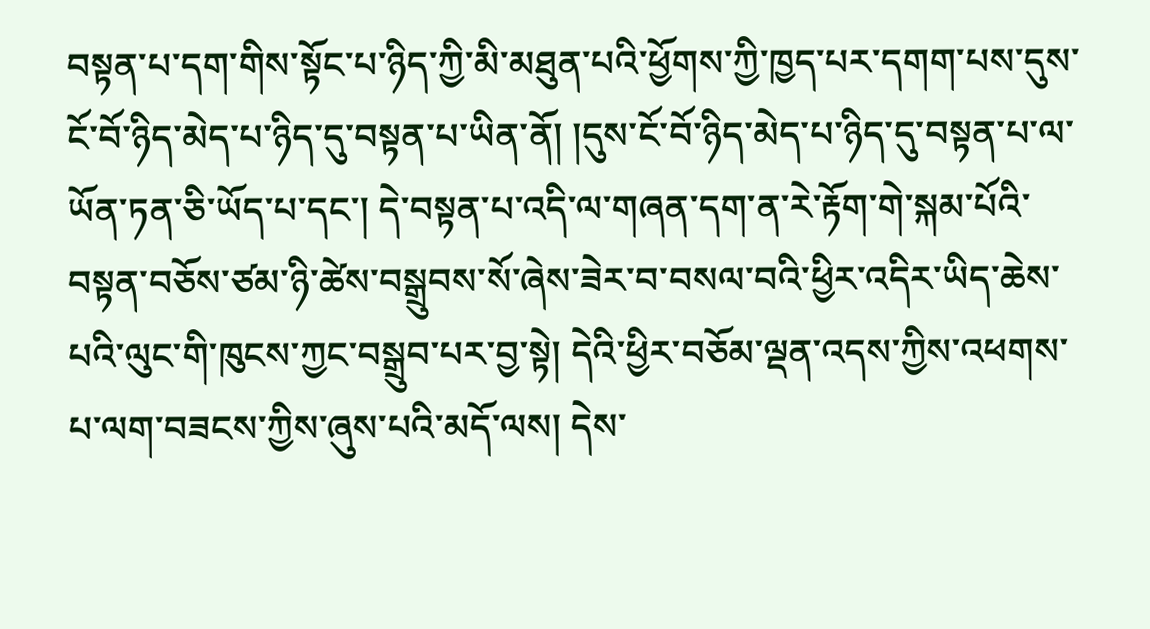བསྟན་པ་དག་གིས་སྟོང་པ་ཉིད་ཀྱི་མི་མཐུན་པའི་ཕྱོགས་ཀྱི་ཁྱད་པར་དགག་པས་དུས་ངོ་བོ་ཉིད་མེད་པ་ཉིད་དུ་བསྟན་པ་ཡིན་ནོ། །དུས་ངོ་བོ་ཉིད་མེད་པ་ཉིད་དུ་བསྟན་པ་ལ་ཡོན་ཏན་ཅི་ཡོད་པ་དང་། དེ་བསྟན་པ་འདི་ལ་གཞན་དག་ན་རེ་རྟོག་གེ་སྐམ་པོའི་བསྟན་བཅོས་ཙམ་ཉི་ཚེས་བསྒྲུབས་སོ་ཞེས་ཟེར་བ་བསལ་བའི་ཕྱིར་འདིར་ཡིད་ཆེས་པའི་ལུང་གི་ཁུངས་ཀྱང་བསྒྲུབ་པར་བྱ་སྟེ། དེའི་ཕྱིར་བཅོམ་ལྡན་འདས་ཀྱིས་འཕགས་པ་ལག་བཟངས་ཀྱིས་ཞུས་པའི་མདོ་ལས། དེས་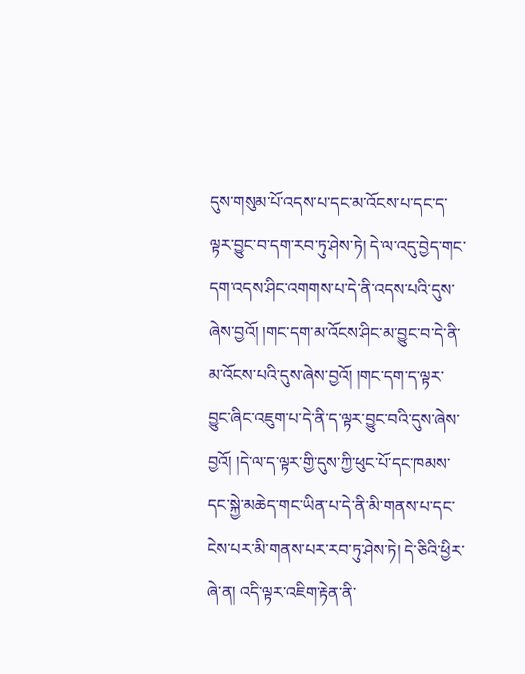དུས་གསུམ་པོ་འདས་པ་དང་མ་འོངས་པ་དང་ད་ལྟར་བྱུང་བ་དག་རབ་ཏུ་ཤེས་ཏེ། དེ་ལ་འདུ་བྱེད་གང་དག་འདས་ཤིང་འགགས་པ་དེ་ནི་འདས་པའི་དུས་ཞེས་བྱའོ། །གང་དག་མ་འོངས་ཤིང་མ་བྱུང་བ་དེ་ནི་མ་འོངས་པའི་དུས་ཞེས་བྱའོ། །གང་དག་ད་ལྟར་བྱུང་ཞིང་འཇུག་པ་དེ་ནི་ད་ལྟར་བྱུང་བའི་དུས་ཞེས་བྱའོ། །དེ་ལ་ད་ལྟར་གྱི་དུས་ཀྱི་ཕུང་པོ་དང་ཁམས་དང་སྐྱེ་མཆེད་གང་ཡིན་པ་དེ་ནི་མི་གནས་པ་དང་ངེས་པར་མི་གནས་པར་རབ་ཏུ་ཤེས་ཏེ། དེ་ཅིའི་ཕྱིར་ཞེ་ན། འདི་ལྟར་འཇིག་རྟེན་ནི་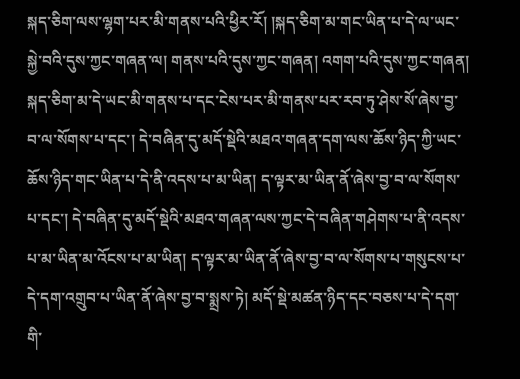སྐད་ཅིག་ལས་ལྷག་པར་མི་གནས་པའི་ཕྱིར་རོ། །སྐད་ཅིག་མ་གང་ཡིན་པ་དེ་ལ་ཡང་སྐྱེ་བའི་དུས་ཀྱང་གཞན་ལ། གནས་པའི་དུས་ཀྱང་གཞན། འགག་པའི་དུས་ཀྱང་གཞན། སྐད་ཅིག་མ་དེ་ཡང་མི་གནས་པ་དང་ངེས་པར་མི་གནས་པར་རབ་ཏུ་ཤེས་སོ་ཞེས་བྱ་བ་ལ་སོགས་པ་དང་། དེ་བཞིན་དུ་མདོ་སྡེའི་མཐའ་གཞན་དག་ལས་ཆོས་ཉིད་ཀྱི་ཡང་ཆོས་ཉིད་གང་ཡིན་པ་དེ་ནི་འདས་པ་མ་ཡིན། ད་ལྟར་མ་ཡིན་ནོ་ཞེས་བྱ་བ་ལ་སོགས་པ་དང་། དེ་བཞིན་དུ་མདོ་སྡེའི་མཐའ་གཞན་ལས་ཀྱང་དེ་བཞིན་གཤེགས་པ་ནི་འདས་པ་མ་ཡིན་མ་འོངས་པ་མ་ཡིན། ད་ལྟར་མ་ཡིན་ནོ་ཞེས་བྱ་བ་ལ་སོགས་པ་གསུངས་པ་དེ་དག་འགྲུབ་པ་ཡིན་ནོ་ཞེས་བྱ་བ་སྨྲས་ཏེ། མདོ་སྡེ་མཚན་ཉིད་དང་བཅས་པ་དེ་དག་གི་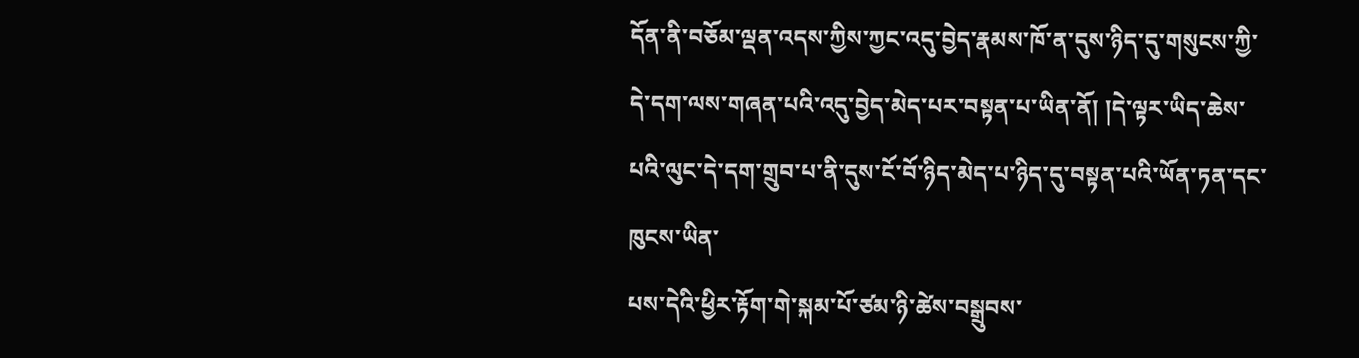དོན་ནི་བཅོམ་ལྡན་འདས་ཀྱིས་ཀྱང་འདུ་བྱེད་རྣམས་ཁོ་ན་དུས་ཉིད་དུ་གསུངས་ཀྱི་དེ་དག་ལས་གཞན་པའི་འདུ་བྱེད་མེད་པར་བསྟན་པ་ཡིན་ནོ། །དེ་ལྟར་ཡིད་ཆེས་པའི་ལུང་དེ་དག་གྲུབ་པ་ནི་དུས་ངོ་བོ་ཉིད་མེད་པ་ཉིད་དུ་བསྟན་པའི་ཡོན་ཏན་དང་ཁུངས་ཡིན་
པས་དེའི་ཕྱིར་རྟོག་གེ་སྐམ་པོ་ཙམ་ཉི་ཚེས་བསྒྲུབས་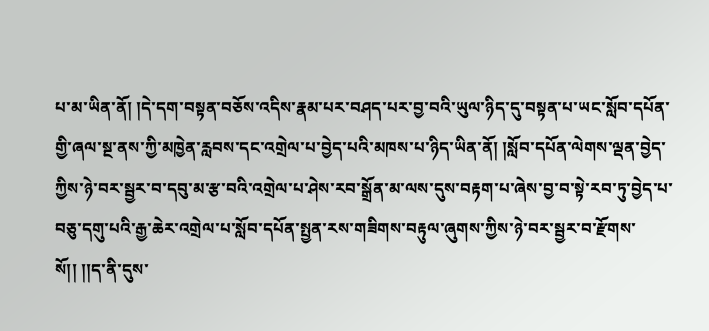པ་མ་ཡིན་ནོ། །དེ་དག་བསྟན་བཅོས་འདིས་རྣམ་པར་བཤད་པར་བྱ་བའི་ཡུལ་ཉིད་དུ་བསྟན་པ་ཡང་སློབ་དཔོན་གྱི་ཞལ་སྔ་ནས་ཀྱི་མཁྱེན་རླབས་དང་འགྲེལ་པ་བྱེད་པའི་མཁས་པ་ཉིད་ཡིན་ནོ། །སློབ་དཔོན་ལེགས་ལྡན་བྱེད་ཀྱིས་ཉེ་བར་སྦྱར་བ་དབུ་མ་རྩ་བའི་འགྲེལ་པ་ཤེས་རབ་སྒྲོན་མ་ལས་དུས་བརྟག་པ་ཞེས་བྱ་བ་སྟེ་རབ་ཏུ་བྱེད་པ་བཅུ་དགུ་པའི་རྒྱ་ཆེར་འགྲེལ་པ་སློབ་དཔོན་སྤྱན་རས་གཟིགས་བརྟུལ་ཞུགས་ཀྱིས་ཉེ་བར་སྦྱར་བ་རྫོགས་སོ།། །།ད་ནི་དུས་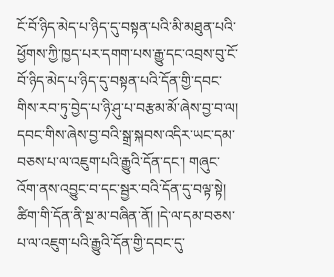ངོ་བོ་ཉིད་མེད་པ་ཉིད་དུ་བསྟན་པའི་མི་མཐུན་པའི་ཕྱོགས་ཀྱི་ཁྱད་པར་དགག་པས་རྒྱུ་དང་འབྲས་བུ་ངོ་བོ་ཉིད་མེད་པ་ཉིད་དུ་བསྟན་པའི་དོན་གྱི་དབང་གིས་རབ་ཏུ་བྱེད་པ་ཉི་ཤུ་པ་བརྩམ་མོ་ཞེས་བྱ་བ་ལ། དབང་གིས་ཞེས་བྱ་བའི་སྒྲ་སྐབས་འདིར་ཡང་དམ་བཅས་པ་ལ་འཇུག་པའི་རྒྱུའི་དོན་དང་། གཞུང་འོག་ནས་འབྱུང་བ་དང་སྦྱར་བའི་དོན་དུ་བལྟ་སྟེ། ཚིག་གི་དོན་ནི་སྔ་མ་བཞིན་ནོ། །དེ་ལ་དམ་བཅས་པ་ལ་འཇུག་པའི་རྒྱུའི་དོན་གྱི་དབང་དུ་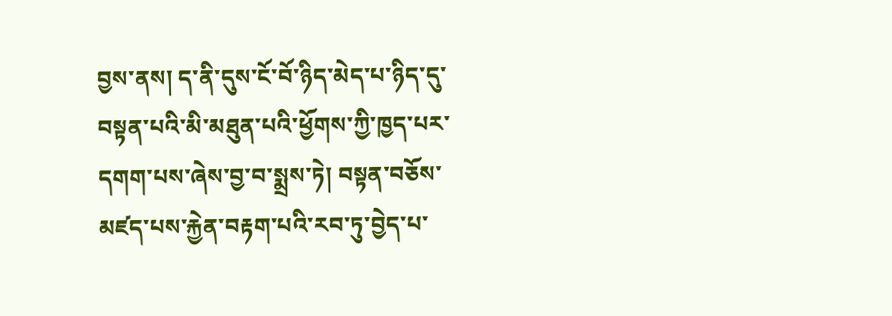བྱས་ནས། ད་ནི་དུས་ངོ་བོ་ཉིད་མེད་པ་ཉིད་དུ་བསྟན་པའི་མི་མཐུན་པའི་ཕྱོགས་ཀྱི་ཁྱད་པར་དགག་པས་ཞེས་བྱ་བ་སྨྲས་ཏེ། བསྟན་བཅོས་མཛད་པས་རྐྱེན་བརྟག་པའི་རབ་ཏུ་བྱེད་པ་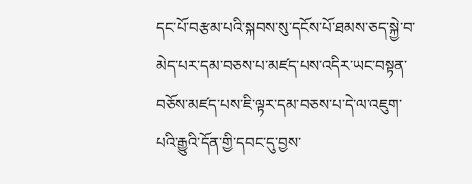དང་པོ་བརྩམ་པའི་སྐབས་སུ་དངོས་པོ་ཐམས་ཅད་སྐྱེ་བ་མེད་པར་དམ་བཅས་པ་མཛད་པས་འདིར་ཡང་བསྟན་བཅོས་མཛད་པས་ཇི་ལྟར་དམ་བཅས་པ་དེ་ལ་འཇུག་པའི་རྒྱུའི་དོན་གྱི་དབང་དུ་བྱས་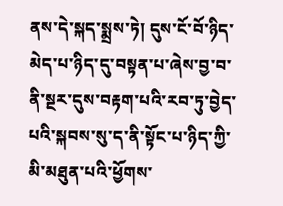ནས་དེ་སྐད་སྨྲས་ཏེ། དུས་ངོ་བོ་ཉིད་མེད་པ་ཉིད་དུ་བསྟན་པ་ཞེས་བྱ་བ་ནི་སྔར་དུས་བརྟག་པའི་རབ་ཏུ་བྱེད་པའི་སྐབས་སུ་ད་ནི་སྟོང་པ་ཉིད་ཀྱི་མི་མཐུན་པའི་ཕྱོགས་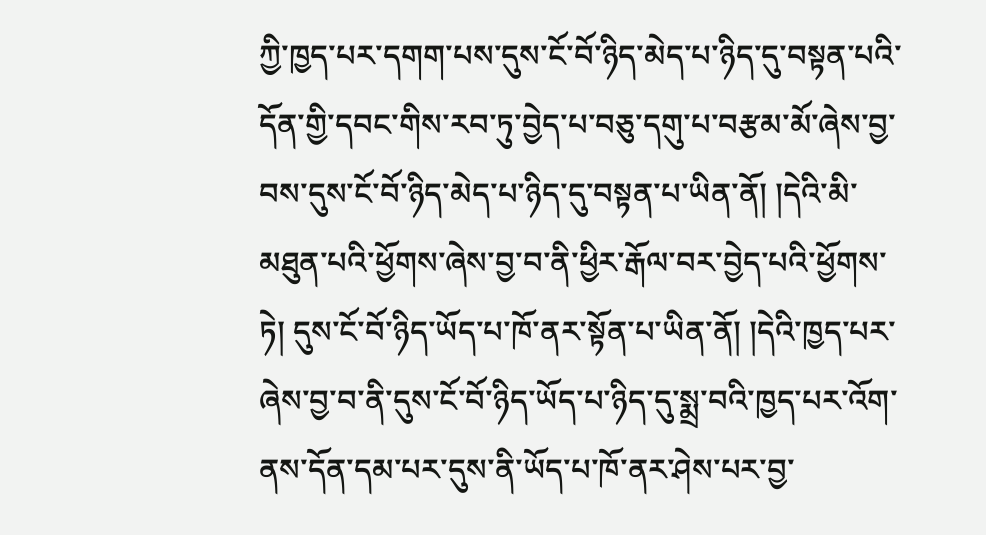ཀྱི་ཁྱད་པར་དགག་པས་དུས་ངོ་བོ་ཉིད་མེད་པ་ཉིད་དུ་བསྟན་པའི་དོན་གྱི་དབང་གིས་རབ་ཏུ་བྱེད་པ་བཅུ་དགུ་པ་བརྩམ་མོ་ཞེས་བྱ་བས་དུས་ངོ་བོ་ཉིད་མེད་པ་ཉིད་དུ་བསྟན་པ་ཡིན་ནོ། །དེའི་མི་མཐུན་པའི་ཕྱོགས་ཞེས་བྱ་བ་ནི་ཕྱིར་རྒོལ་བར་བྱེད་པའི་ཕྱོགས་ཏེ། དུས་ངོ་བོ་ཉིད་ཡོད་པ་ཁོ་ནར་སྟོན་པ་ཡིན་ནོ། །དེའི་ཁྱད་པར་ཞེས་བྱ་བ་ནི་དུས་ངོ་བོ་ཉིད་ཡོད་པ་ཉིད་དུ་སྨྲ་བའི་ཁྱད་པར་འོག་ནས་དོན་དམ་པར་དུས་ནི་ཡོད་པ་ཁོ་ནར་ཤེས་པར་བྱ་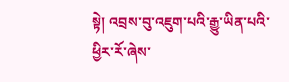སྟེ། འབྲས་བུ་འཇུག་པའི་རྒྱུ་ཡིན་པའི་ཕྱིར་རོ་ཞེས་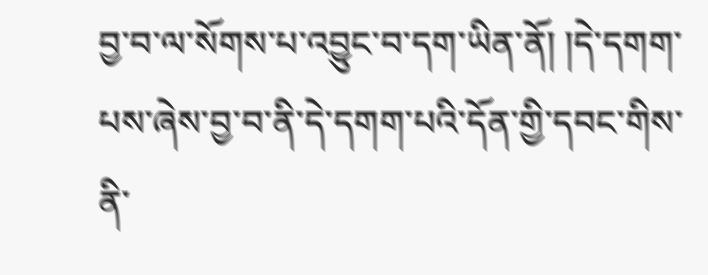བྱ་བ་ལ་སོགས་པ་འབྱུང་བ་དག་ཡིན་ནོ། །དེ་དགག་པས་ཞེས་བྱ་བ་ནི་དེ་དགག་པའི་དོན་གྱི་དབང་གིས་ནི་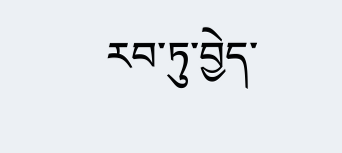རབ་ཏུ་བྱེད་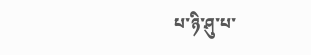པ་ཉི་ཤུ་པ་